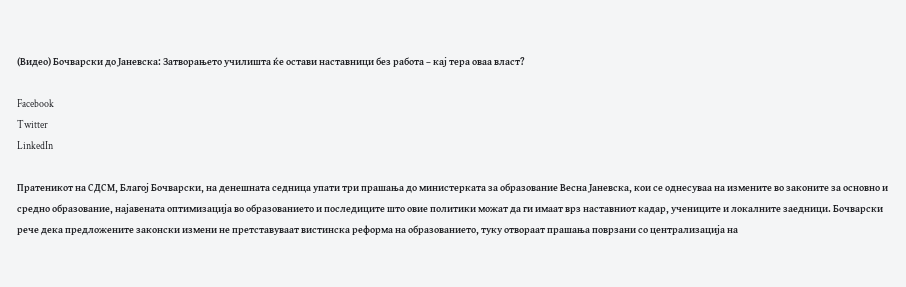(Видео) Бочварски до Јаневска: Затворањето училишта ќе остави наставници без работа – кај тера оваа власт?

Facebook
Twitter
LinkedIn

Пратеникот на СДСМ, Благој Бочварски, на денешната седница упати три прашања до министерката за образование Весна Јаневска, кои се однесуваа на измените во законите за основно и средно образование, најавената оптимизација во образованието и последиците што овие политики можат да ги имаат врз наставниот кадар, учениците и локалните заедници. Бочварски рече дека предложените законски измени не претставуваат вистинска реформа на образованието, туку отвораат прашања поврзани со централизација на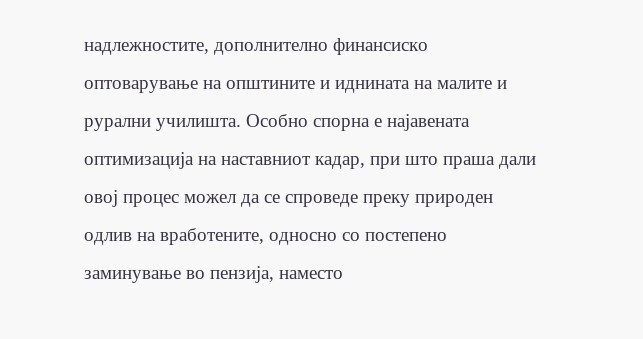надлежностите, дополнително финансиско оптоварување на општините и иднината на малите и рурални училишта. Особно спорна е најавената оптимизација на наставниот кадар, при што праша дали овој процес можел да се спроведе преку природен одлив на вработените, односно со постепено заминување во пензија, наместо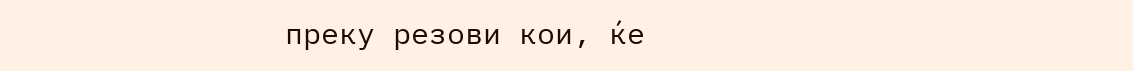преку резови кои, ќе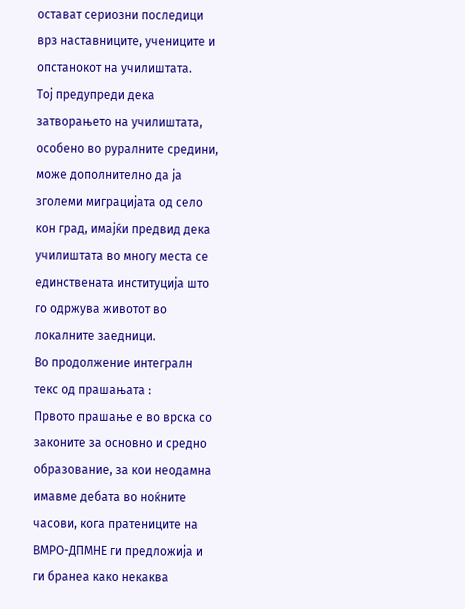остават сериозни последици врз наставниците, учениците и опстанокот на училиштата.
Тој предупреди дека затворањето на училиштата, особено во руралните средини, може дополнително да ја зголеми миграцијата од село кон град, имајќи предвид дека училиштата во многу места се единствената институција што го одржува животот во локалните заедници.
Во продолжение интегралн текс од прашањата :
Првото прашање е во врска со законите за основно и средно образование, за кои неодамна имавме дебата во ноќните часови, кога пратениците на ВМРО-ДПМНЕ ги предложија и ги бранеа како некаква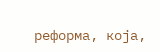реформа, која,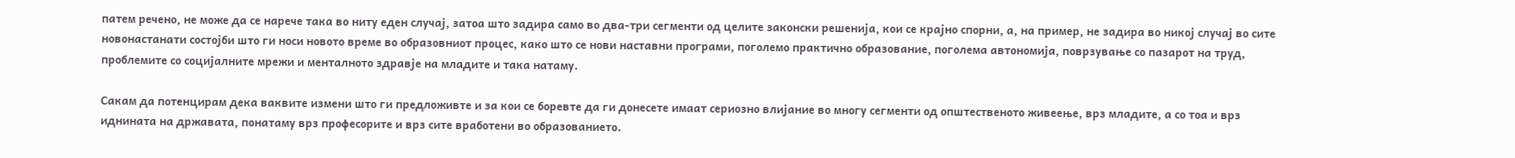патем речено, не може да се нарече така во ниту еден случај, затоа што задира само во два-три сегменти од целите законски решенија, кои се крајно спорни, а, на пример, не задира во никој случај во сите новонастанати состојби што ги носи новото време во образовниот процес, како што се нови наставни програми, поголемо практично образование, поголема автономија, поврзување со пазарот на труд, проблемите со социјалните мрежи и менталното здравје на младите и така натаму.

Сакам да потенцирам дека ваквите измени што ги предложивте и за кои се боревте да ги донесете имаат сериозно влијание во многу сегменти од општественото живеење, врз младите, а со тоа и врз иднината на државата, понатаму врз професорите и врз сите вработени во образованието.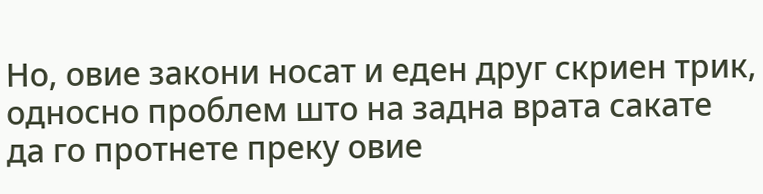Но, овие закони носат и еден друг скриен трик, односно проблем што на задна врата сакате да го протнете преку овие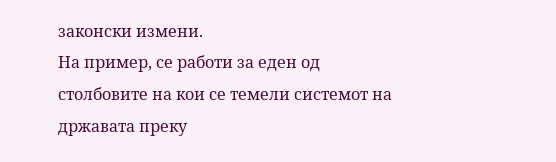законски измени.
На пример, се работи за еден од столбовите на кои се темели системот на државата преку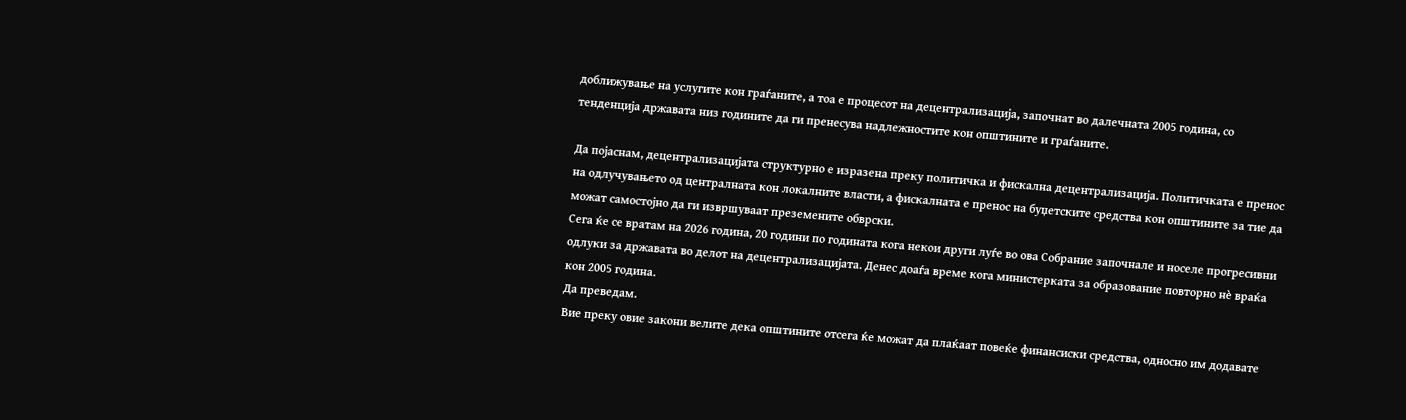доближување на услугите кон граѓаните, а тоа е процесот на децентрализација, започнат во далечната 2005 година, со тенденција државата низ годините да ги пренесува надлежностите кон општините и граѓаните.

Да појаснам, децентрализацијата структурно е изразена преку политичка и фискална децентрализација. Политичката е пренос на одлучувањето од централната кон локалните власти, а фискалната е пренос на буџетските средства кон општините за тие да можат самостојно да ги извршуваат преземените обврски.
Сега ќе се вратам на 2026 година, 20 години по годината кога некои други луѓе во ова Собрание започнале и носеле прогресивни одлуки за државата во делот на децентрализацијата. Денес доаѓа време кога министерката за образование повторно нè враќа кон 2005 година.
Да преведам.
Вие преку овие закони велите дека општините отсега ќе можат да плаќаат повеќе финансиски средства, односно им додавате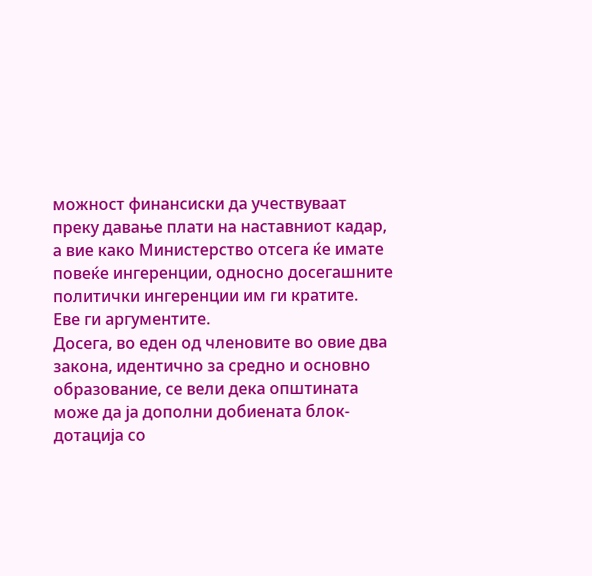можност финансиски да учествуваат преку давање плати на наставниот кадар, а вие како Министерство отсега ќе имате повеќе ингеренции, односно досегашните политички ингеренции им ги кратите.
Еве ги аргументите.
Досега, во еден од членовите во овие два закона, идентично за средно и основно образование, се вели дека општината може да ја дополни добиената блок-дотација со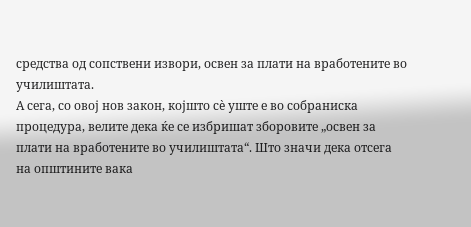средства од сопствени извори, освен за плати на вработените во училиштата.
А сега, со овој нов закон, којшто сè уште е во собраниска процедура, велите дека ќе се избришат зборовите „освен за плати на вработените во училиштата“. Што значи дека отсега на општините вака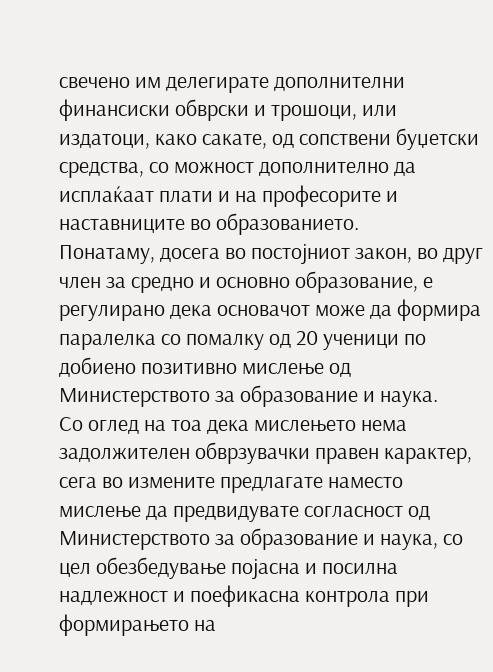свечено им делегирате дополнителни финансиски обврски и трошоци, или издатоци, како сакате, од сопствени буџетски средства, со можност дополнително да исплаќаат плати и на професорите и наставниците во образованието.
Понатаму, досега во постојниот закон, во друг член за средно и основно образование, е регулирано дека основачот може да формира паралелка со помалку од 20 ученици по добиено позитивно мислење од Министерството за образование и наука.
Со оглед на тоа дека мислењето нема задолжителен обврзувачки правен карактер, сега во измените предлагате наместо мислење да предвидувате согласност од Министерството за образование и наука, со цел обезбедување појасна и посилна надлежност и поефикасна контрола при формирањето на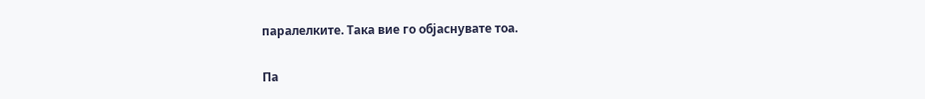паралелките. Така вие го објаснувате тоа.

Па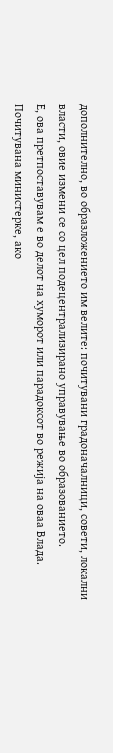дополнително, во образложението им велите: почитувани градоначалници, совети, локални власти, овие измени се со цел подецентрализирано управување во образованието.
Е, ова претпоставувам е во делот на хуморот или парадоксот во режија на оваа Влада.
Почитувана министерке, ако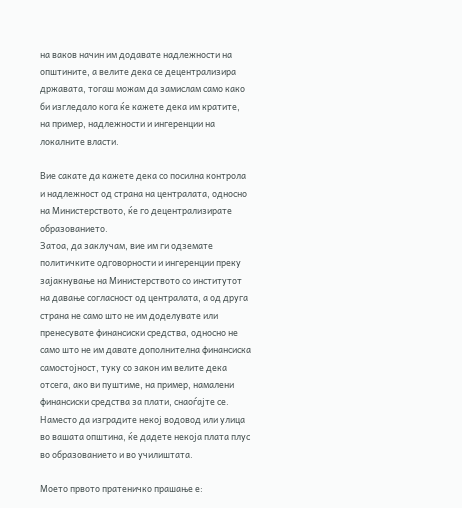на ваков начин им додавате надлежности на општините, а велите дека се децентрализира државата, тогаш можам да замислам само како би изгледало кога ќе кажете дека им кратите, на пример, надлежности и ингеренции на локалните власти.

Вие сакате да кажете дека со посилна контрола и надлежност од страна на централата, односно на Министерството, ќе го децентрализирате образованието.
Затоа, да заклучам, вие им ги одземате политичките одговорности и ингеренции преку зајакнување на Министерството со институтот на давање согласност од централата, а од друга страна не само што не им доделувате или пренесувате финансиски средства, односно не само што не им давате дополнителна финансиска самостојност, туку со закон им велите дека отсега, ако ви пуштиме, на пример, намалени финансиски средства за плати, снаоѓајте се. Наместо да изградите некој водовод или улица во вашата општина, ќе дадете некоја плата плус во образованието и во училиштата.

Моето првото пратеничко прашање е: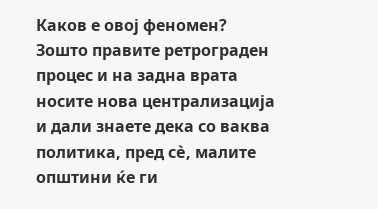Каков е овој феномен? Зошто правите ретрограден процес и на задна врата носите нова централизација и дали знаете дека со ваква политика, пред сè, малите општини ќе ги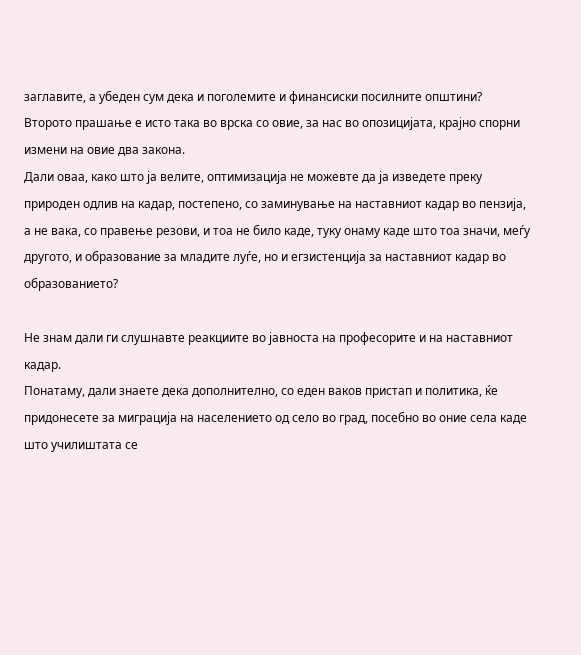заглавите, а убеден сум дека и поголемите и финансиски посилните општини?
Второто прашање е исто така во врска со овие, за нас во опозицијата, крајно спорни измени на овие два закона.
Дали оваа, како што ја велите, оптимизација не можевте да ја изведете преку природен одлив на кадар, постепено, со заминување на наставниот кадар во пензија, а не вака, со правење резови, и тоа не било каде, туку онаму каде што тоа значи, меѓу другото, и образование за младите луѓе, но и егзистенција за наставниот кадар во образованието?

Не знам дали ги слушнавте реакциите во јавноста на професорите и на наставниот кадар.
Понатаму, дали знаете дека дополнително, со еден ваков пристап и политика, ќе придонесете за миграција на населението од село во град, посебно во оние села каде што училиштата се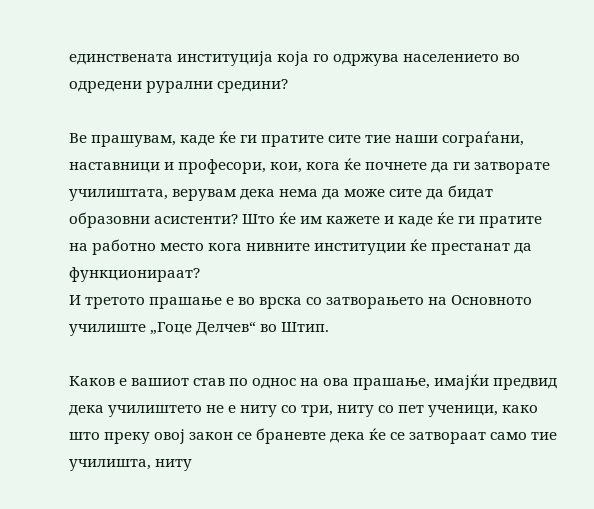единствената институција која го одржува населението во одредени рурални средини?

Ве прашувам, каде ќе ги пратите сите тие наши сограѓани, наставници и професори, кои, кога ќе почнете да ги затворате училиштата, верувам дека нема да може сите да бидат образовни асистенти? Што ќе им кажете и каде ќе ги пратите на работно место кога нивните институции ќе престанат да функционираат?
И третото прашање е во врска со затворањето на Основното училиште „Гоце Делчев“ во Штип.

Каков е вашиот став по однос на ова прашање, имајќи предвид дека училиштето не е ниту со три, ниту со пет ученици, како што преку овој закон се браневте дека ќе се затвораат само тие училишта, ниту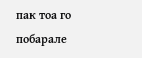пак тоа го побарале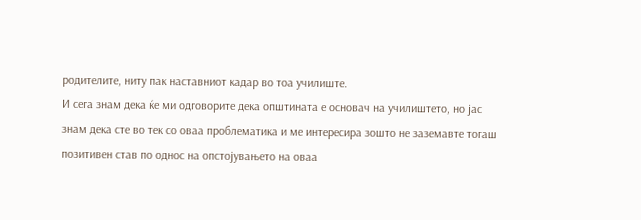родителите, ниту пак наставниот кадар во тоа училиште.
И сега знам дека ќе ми одговорите дека општината е основач на училиштето, но јас знам дека сте во тек со оваа проблематика и ме интересира зошто не заземавте тогаш позитивен став по однос на опстојувањето на оваа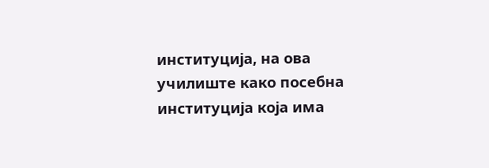институција, на ова училиште како посебна институција која има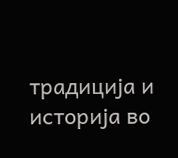традиција и историја во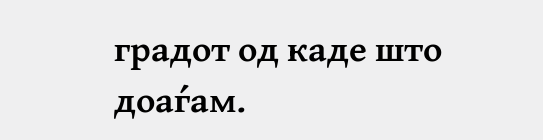градот од каде што доаѓам.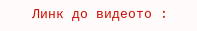Линк до видеото :